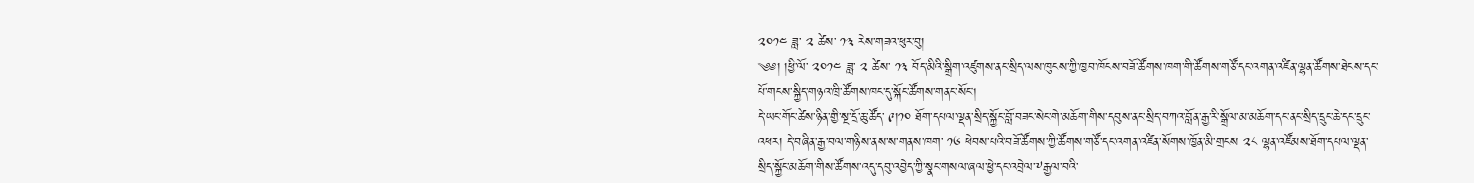༢༠༡༤ ཟླ་ ༢ ཚེས་ ༡༣ རེས་གཟའ་ཕུར་བུ།
༄༅། །ཕྱི་ལོ་ ༢༠༡༤ ཟླ་ ༢ ཚེས་ ༡༣ བོད་མིའི་སྒྲིག་འཛུགས་ནང་སྲིད་ལས་ཁུངས་ཀྱི་ཁྱབ་ཁོངས་བཟོ་ཚོགས་ཁག་གི་ཚོགས་གཙོ་དང་འགན་འཛིན་ལྷན་ཚོགས་ཐེངས་དང་པོ་གངས་སྐྱིད་གཉའ་ཁྲི་ཚོགས་ཁང་དུ་སྐོང་ཚོགས་གནང་སོང།
དེ་ཡང་གོང་ཚེས་ཉིན་གྱི་སྔ་དྲོ་ཆུ་ཚོད་ ༩།༡༠ ཐོག་དཔལ་ལྡན་སྲིད་སྐྱོང་བློ་བཟང་སེང་གེ་མཆོག་གིས་དབུས་ནང་སྲིད་བཀའ་བློན་རྒྱ་རི་སྒྲོལ་མ་མཆོག་དང་ནང་སྲིད་དྲུང་ཆེ་དང་དྲུང་འཕར། དེ་བཞིན་རྒྱ་བལ་གཉིས་ནས་ས་གནས་ཁག་ ༡༦ ཕེབས་པའི་བཟོ་ཚོགས་ཀྱི་ཚོགས་གཙོ་དང་འགན་འཛིན་སོགས་ཁྱོན་མི་གྲངས ༢༨ ལྷན་འཛོམས་ཐོག་དཔལ་ལྡན་སྲིད་སྐྱོང་མཆོག་གིས་ཚོགས་འདུ་དབུ་འབྱེད་ཀྱི་སྣང་གསལ་ཞལ་ཕྱེ་དང་འབྲེལ་༸རྒྱལ་བའི་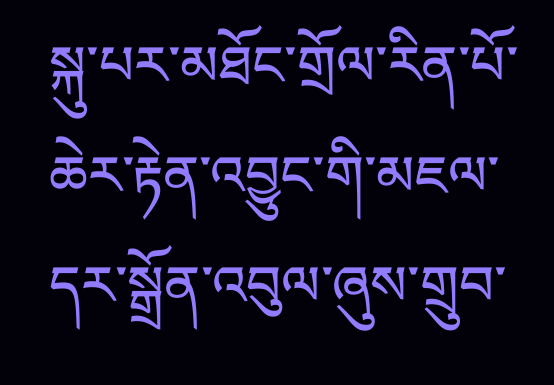སྐུ་པར་མཐོང་གྲོལ་རིན་པོ་ཆེར་རྟེན་འབྱུང་གི་མཇལ་དར་སྒྲོན་འབུལ་ཞུས་གྲུབ་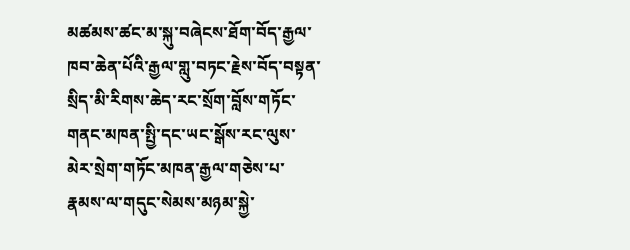མཚམས་ཚང་མ་སྐུ་བཞེངས་ཐོག་བོད་རྒྱལ་ཁབ་ཆེན་པོའི་རྒྱལ་གླུ་བཏང་རྗེས་བོད་བསྟན་སྲིད་མི་རིགས་ཆེད་རང་སྲོག་བློས་གཏོང་གནང་མཁན་སྤྱི་དང་ཡང་སྒོས་རང་ལུས་མེར་སྲེག་གཏོང་མཁན་རྒྱལ་གཅེས་པ་རྣམས་ལ་གདུང་སེམས་མཉམ་སྐྱེ་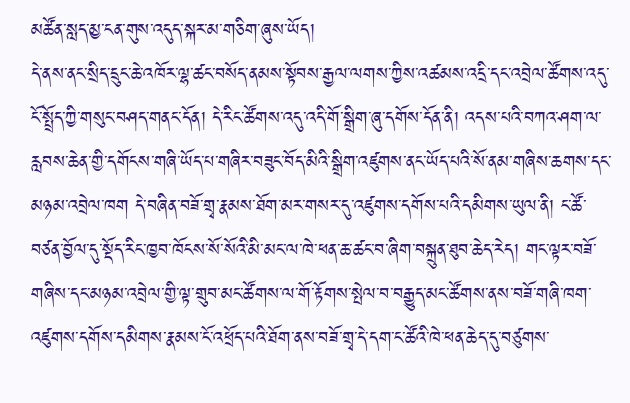མཚོན་སླད་མྱ་ངན་གུས་འདུད་སྐར་མ་གཅིག་ཞུས་ཡོད།
དེ་ནས་ནང་སྲིད་དྲུང་ཆེ་འཁོར་ལྷ་ཚང་བསོད་ནམས་སྟོབས་རྒྱལ་ལགས་ཀྱིས་འཚམས་འདྲི་དང་འབྲེལ་ཚོགས་འདུ་ངོ་སྤྲོད་ཀྱི་གསུང་བཤད་གནང་དོན། དེ་རིང་ཚོགས་འདུ་འདི་གོ་སྒྲིག་ཞུ་དགོས་དོན་ནི། འདས་པའི་བཀའ་ཤག་ལ་རླབས་ཆེན་གྱི་དགོངས་གཞི་ཡོད་པ་གཞིར་བཟུང་བོད་མིའི་སྒྲིག་འཛུགས་ནང་ཡོད་པའི་སོ་ནམ་གཞིས་ཆགས་དང་མཉམ་འབྲེལ་ཁག དེ་བཞིན་བཟོ་གྲྭ་རྣམས་ཐོག་མར་གསར་དུ་འཛུགས་དགོས་པའི་དམིགས་ཡུལ་ནི། ང་ཚོ་བཙན་བྱོལ་དུ་སྡོད་རིང་ཁྱབ་ཁོངས་སོ་སོའི་མི་མང་ལ་ཁེ་ཕན་ཆ་ཚང་བ་ཞིག་བསྐྲུན་ཐུབ་ཆེད་རེད། གང་ལྟར་བཟོ་གཞིས་དང་མཉམ་འབྲེལ་གྱི་ལྟ་གྲུབ་མང་ཚོགས་ལ་གོ་རྟོགས་སྤེལ་བ་བརྒྱུད་མང་ཚོགས་ནས་བཟོ་གཞི་ཁག་འཛུགས་དགོས་དམིགས་རྣམས་ངོ་འཕྲོད་པའི་ཐོག་ནས་བཟོ་གྲྭ་དེ་དག་ང་ཚོའི་ཁེ་ཕན་ཆེད་དུ་བཙུགས་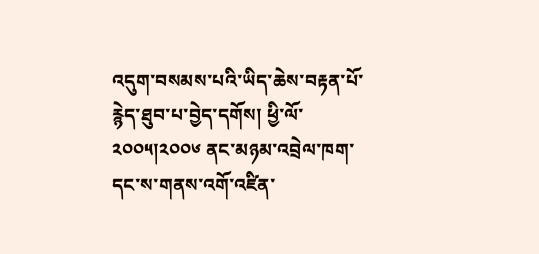འདུག་བསམས་པའི་ཡིད་ཆེས་བརྟན་པོ་རྙེད་ཐུབ་པ་བྱེད་དགོས། ཕྱི་ལོ་ ༢༠༠༥།༢༠༠༦ ནང་མཉམ་འབྲེལ་ཁག་དང་ས་གནས་འགོ་འཛིན་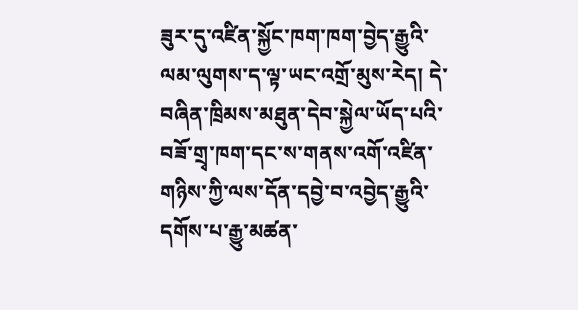ཟུར་དུ་འཛིན་སྐྱོང་ཁག་ཁག་བྱེད་རྒྱུའི་ལམ་ལུགས་ད་ལྟ་ཡང་འགྲོ་མུས་རེད། དེ་བཞིན་ཁྲིམས་མཐུན་དེབ་སྐྱེལ་ཡོད་པའི་བཟོ་གྲྭ་ཁག་དང་ས་གནས་འགོ་འཛིན་གཉིས་ཀྱི་ལས་དོན་དབྱེ་བ་འབྱེད་རྒྱུའི་དགོས་པ་རྒྱུ་མཚན་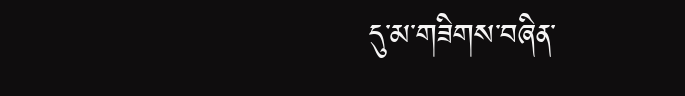དུ་མ་གཟིགས་བཞིན་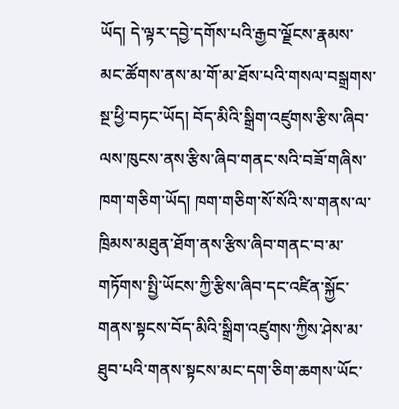ཡོད། དེ་ལྟར་དབྱེ་དགོས་པའི་རྒྱབ་ལྗོངས་རྣམས་མང་ཚོགས་ནས་མ་གོ་མ་ཐོས་པའི་གསལ་བསྒྲགས་སྔ་ཕྱི་བཏང་ཡོད། བོད་མིའི་སྒྲིག་འཛུགས་རྩིས་ཞིབ་ལས་ཁུངས་ནས་རྩིས་ཞིབ་གནང་སའི་བཟོ་གཞིས་ཁག་གཅིག་ཡོད། ཁག་གཅིག་སོ་སོའི་ས་གནས་ལ་ཁྲིམས་མཐུན་ཐོག་ནས་རྩིས་ཞིབ་གནང་བ་མ་གཏོགས་སྤྱི་ཡོངས་ཀྱི་རྩིས་ཞིབ་དང་འཛིན་སྐྱོང་གནས་སྟངས་བོད་མིའི་སྒྲིག་འཛུགས་ཀྱིས་ཤེས་མ་ཐུབ་པའི་གནས་སྟངས་མང་དག་ཅིག་ཆགས་ཡོང་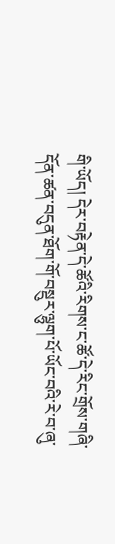གི་ཡོད། དེར་བརྟེན་དེ་ཚོའི་རིགས་ང་ཚོ་དེ་རིང་གྲོས་གཞི་དོན་ཚན་བདུན་ཐོག་གོ་བསྡུར་ལྷུག་པོ་ཡོང་བའི་རེ་བ་ཞུ་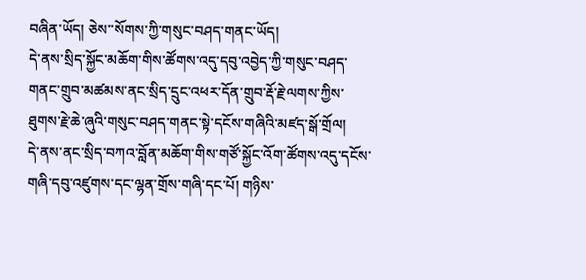བཞིན་ཡོད། ཅེས་་སོགས་ཀྱི་གསུང་བཤད་གནང་ཡོད།
དེ་ནས་སྲིད་སྐྱོང་མཆོག་གིས་ཚོགས་འདུ་དབུ་འབྱེད་ཀྱི་གསུང་བཤད་གནང་གྲུབ་མཚམས་ནང་སྲིད་དྲུང་འཕར་དོན་གྲུབ་རྡོ་རྗེ་ལགས་ཀྱིས་ཐུགས་རྗེ་ཆེ་ཞུའི་གསུང་བཤད་གནང་སྟེ་དངོས་གཞིའི་མཛད་སྒོ་གྲོལ།
དེ་ནས་ནང་སྲིད་བཀའ་བློན་མཆོག་གིས་གཙོ་སྐྱོང་འོག་ཚོགས་འདུ་དངོས་གཞི་དབུ་འཛུགས་དང་ལྷན་གྲོས་གཞི་དང་པོ། གཉིས་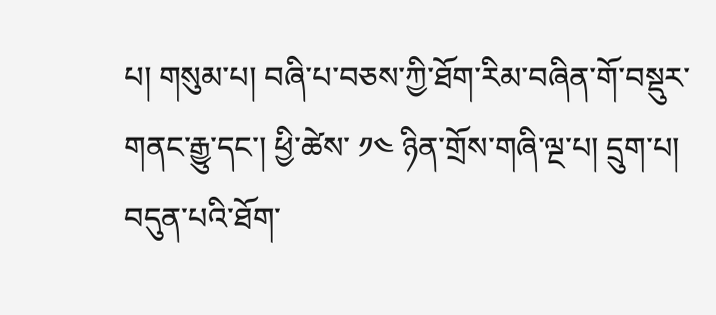པ། གསུམ་པ། བཞི་པ་བཅས་ཀྱི་ཐོག་རིམ་བཞིན་གོ་བསྡུར་གནང་རྒྱུ་དང་། ཕྱི་ཚེས་ ༡༤ ཉིན་གྲོས་གཞི་ལྔ་པ། དྲུག་པ། བདུན་པའི་ཐོག་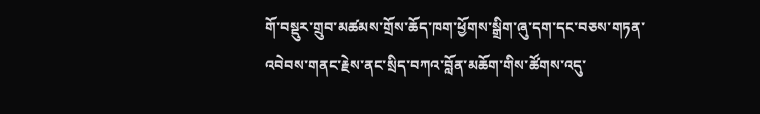གོ་བསྡུར་གྲུབ་མཚམས་གྲོས་ཆོད་ཁག་ཕྱོགས་སྒྲིག་ཞུ་དག་དང་བཅས་གཏན་འབེབས་གནང་རྗེས་ནང་སྲིད་བཀའ་བློན་མཆོག་གིས་ཚོགས་འདུ་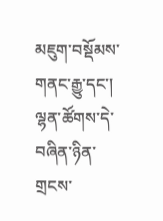མཇུག་བསྡོམས་གནང་རྒྱུ་དང་། ལྷན་ཚོགས་དེ་བཞིན་ཉིན་གྲངས་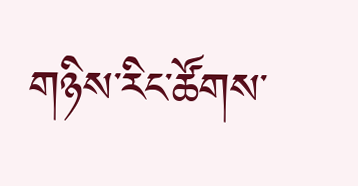གཉིས་རིང་ཚོགས་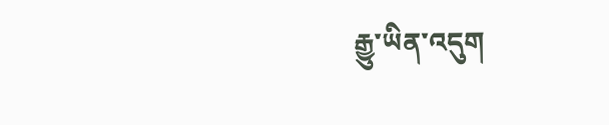རྒྱུ་ཡིན་འདུག